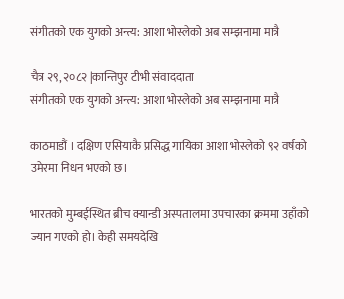संगीतको एक युगको अन्त्य: आशा भोस्लेको अब सम्झनामा मात्रै

चैत्र २९, २०८२ |कान्तिपुर टीभी संवाददाता
संगीतको एक युगको अन्त्य: आशा भोस्लेको अब सम्झनामा मात्रै

काठमाडौं । दक्षिण एसियाकै प्रसिद्ध गायिका आशा भोस्लेको ९२ वर्षको उमेरमा निधन भएको छ।

भारतको मुम्बईस्थित ब्रीच क्यान्डी अस्पतालमा उपचारका क्रममा उहाँको ज्यान गएको हो। केही समयदेखि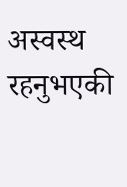अस्वस्थ रहनुभएकी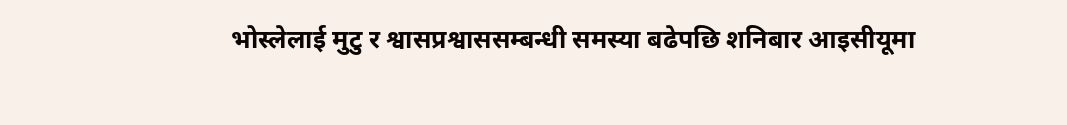भोस्लेलाई मुटु र श्वासप्रश्वाससम्बन्धी समस्या बढेपछि शनिबार आइसीयूमा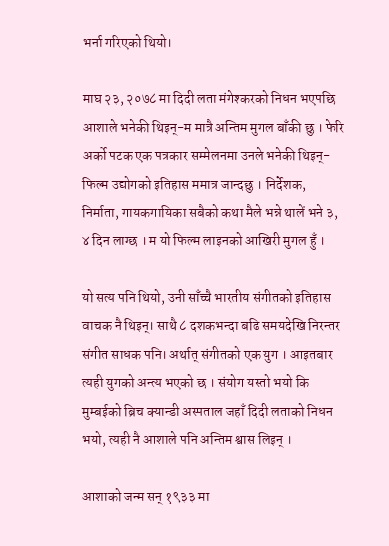भर्ना गरिएको थियो।

माघ २३, २०७८ मा दिदी लता मंगेश्करको निधन भएपछि आशाले भनेकी थिइन्-म मात्रै अन्तिम मुगल बाँकी छु । फेरि अर्को पटक एक पत्रकार सम्मेलनमा उनले भनेकी थिइन्- फिल्म उद्योगको इतिहास ममात्र जान्दछु । निर्देशक, निर्माता, गायकगायिका सबैको कथा मैले भन्ने थालें भने ३, ४ दिन लाग्छ । म यो फिल्म लाइनको आखिरी मुगल हुँ ।

यो सत्य पनि थियो, उनी साँच्चै भारतीय संगीतको इतिहास वाचक नै थिइन्। साथै ८ दशकभन्दा बढि समयदेखि निरन्तर संगीत साधक पनि। अर्थात् संगीतको एक युग । आइतबार त्यही युगको अन्त्य भएको छ । संयोग यस्तो भयो कि मुम्बईको ब्रिच क्यान्डी अस्पताल जहाँ दिदी लताको निधन भयो, त्यही नै आशाले पनि अन्तिम श्वास लिइन् ।

आशाको जन्म सन् १९३३ मा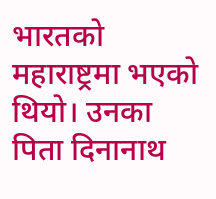भारतको महाराष्ट्रमा भएको थियो। उनका पिता दिनानाथ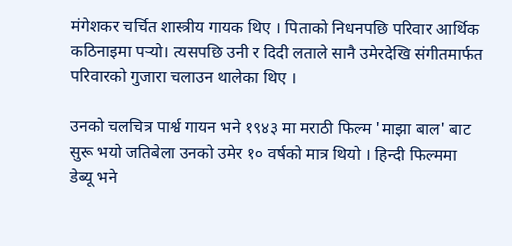मंगेशकर चर्चित शास्त्रीय गायक थिए । पिताको निधनपछि परिवार आर्थिक कठिनाइमा पर्‍यो। त्यसपछि उनी र दिदी लताले सानै उमेरदेखि संगीतमार्फत परिवारको गुजारा चलाउन थालेका थिए ।

उनको चलचित्र पार्श्व गायन भने १९४३ मा मराठी फिल्म 'माझा बाल' बाट सुरू भयो जतिबेला उनको उमेर १० वर्षको मात्र थियो । हिन्दी फिल्ममा डेब्यू भने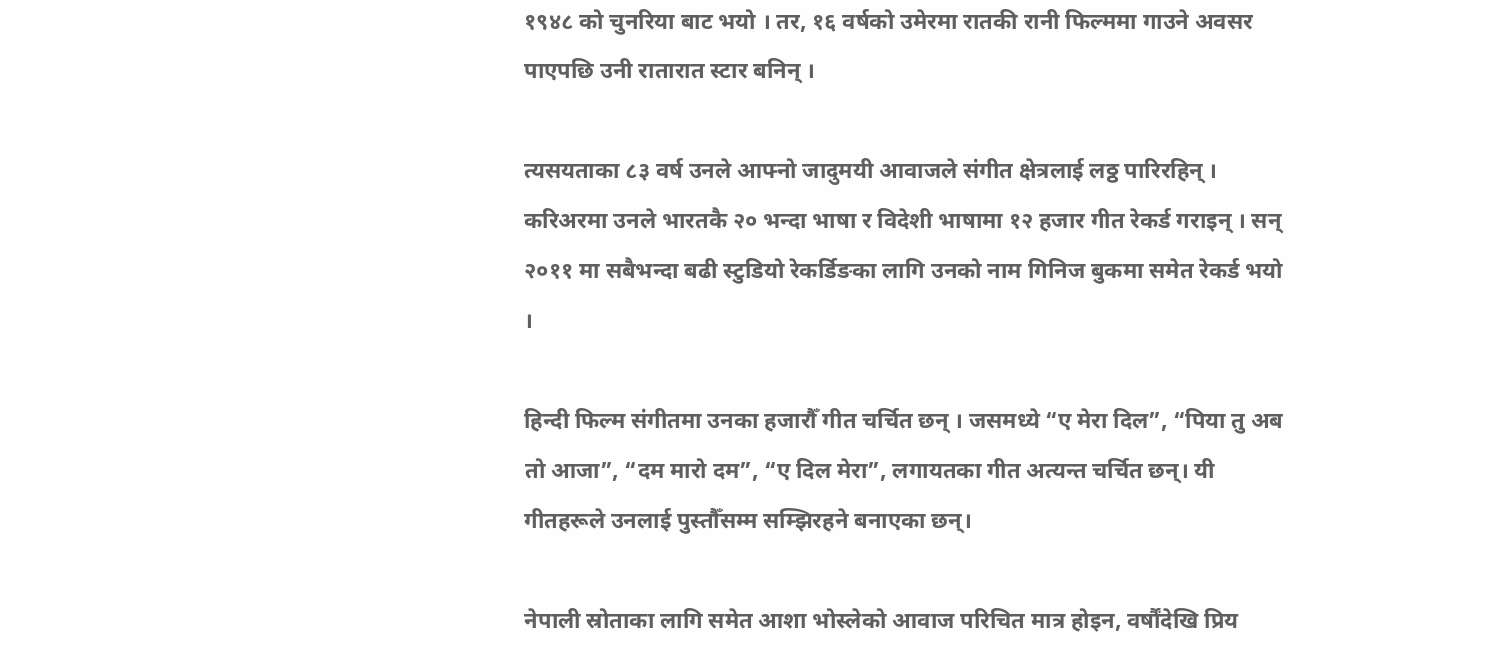१९४८ को चुनरिया बाट भयो । तर, १६ वर्षको उमेरमा रातकी रानी फिल्ममा गाउने अवसर पाएपछि उनी रातारात स्टार बनिन् ।

त्यसयताका ८३ वर्ष उनले आफ्नो जादुमयी आवाजले संगीत क्षेत्रलाई लठ्ठ पारिरहिन् । करिअरमा उनले भारतकै २० भन्दा भाषा र विदेशी भाषामा १२ हजार गीत रेकर्ड गराइन् । सन् २०११ मा सबैभन्दा बढी स्टुडियो रेकर्डिङका लागि उनको नाम गिनिज बुकमा समेत रेकर्ड भयो ।

हिन्दी फिल्म संगीतमा उनका हजारौँ गीत चर्चित छन् । जसमध्ये “ए मेरा दिल”, “पिया तु अब तो आजा”, “दम मारो दम”, “ए दिल मेरा”, लगायतका गीत अत्यन्त चर्चित छन्। यी गीतहरूले उनलाई पुस्तौँसम्म सम्झिरहने बनाएका छन्।

नेपाली स्रोताका लागि समेत आशा भोस्लेको आवाज परिचित मात्र होइन, वर्षौंदेखि प्रिय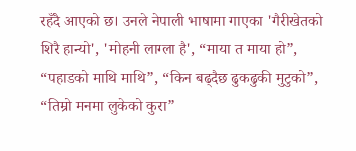रहँदै आएको छ। उनले नेपाली भाषामा गाएका 'गैरीखेतको शिरै हान्यो', 'मोहनी लाग्ला है', “माया त माया हो”, “पहाडको माथि माथि”, “किन बढ्दैछ ढुकढुकी मुटुको”, “तिम्रो मनमा लुकेको कुरा”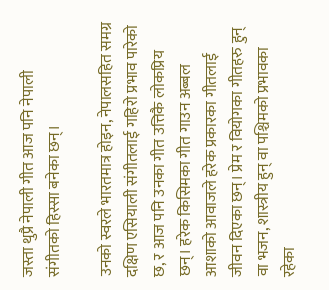जस्ता थुप्रै नेपाली गीत आज पनि नेपाली संगीतको हिस्सा बनेका छन्।

उनको स्वरले भारतमात्र होइन, नेपालसहित समग्र दक्षिण एसियाली संगीतलाई गहिरो प्रभाव पारेको छ, र आज पनि उनका गीत उत्तिकै लोकप्रिय छन्। हरेक किसिमका गीत गाउन अब्बल आशाको आवाजले हरेक प्रकारका गीतलाई जीवन दिएका छन्। प्रेम र वियोगका गीतहरु हुन् वा भजन, शास्त्रीय हुन् वा पश्चिमको प्रभावका रहेका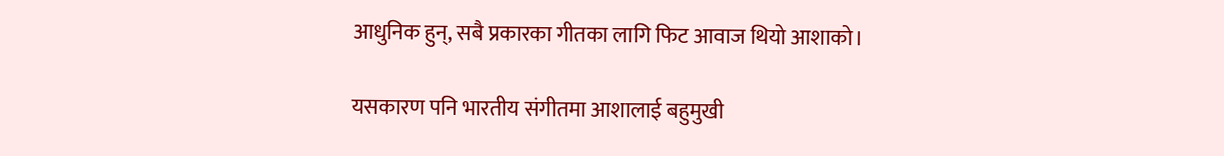आधुनिक हुन्, सबै प्रकारका गीतका लागि फिट आवाज थियो आशाको।

यसकारण पनि भारतीय संगीतमा आशालाई बहुमुखी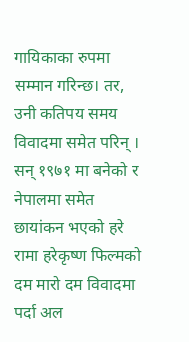गायिकाका रुपमा सम्मान गरिन्छ। तर, उनी कतिपय समय विवादमा समेत परिन् । सन् १९७१ मा बनेको र नेपालमा समेत छायांकन भएको हरे रामा हरेकृष्ण फिल्मको दम मारो दम विवादमा पर्दा अल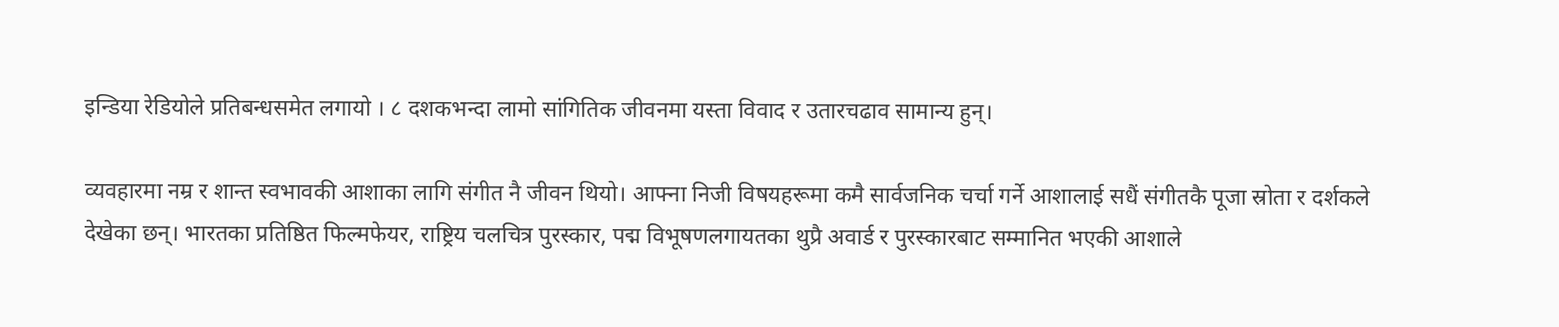इन्डिया रेडियोले प्रतिबन्धसमेत लगायो । ८ दशकभन्दा लामो सांगितिक जीवनमा यस्ता विवाद र उतारचढाव सामान्य हुन्।

व्यवहारमा नम्र र शान्त स्वभावकी आशाका लागि संगीत नै जीवन थियो। आफ्ना निजी विषयहरूमा कमै सार्वजनिक चर्चा गर्ने आशालाई सधैं संगीतकै पूजा स्रोता र दर्शकले देखेका छन्। भारतका प्रतिष्ठित फिल्मफेयर, राष्ट्रिय चलचित्र पुरस्कार, पद्म विभूषणलगायतका थुप्रै अवार्ड र पुरस्कारबाट सम्मानित भएकी आशाले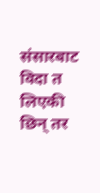संसारबाट विदा त लिएकी छिन् तर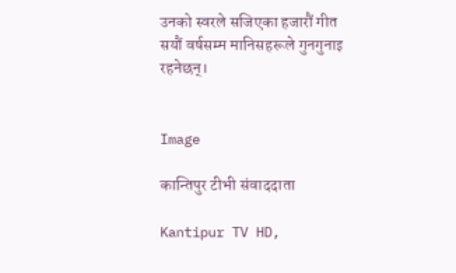उनको स्वरले सजिएका हजारौं गीत सयौं वर्षसम्म मानिसहरूले गुनगुनाइ रहनेछन्।


Image

कान्तिपुर टीभी संवाददाता

Kantipur TV HD,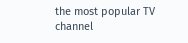the most popular TV channel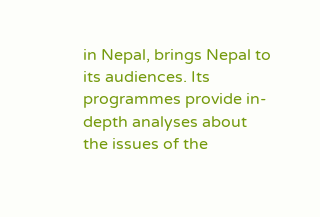in Nepal, brings Nepal to its audiences. Its programmes provide in-depth analyses about the issues of the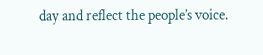day and reflect the people’s voice.